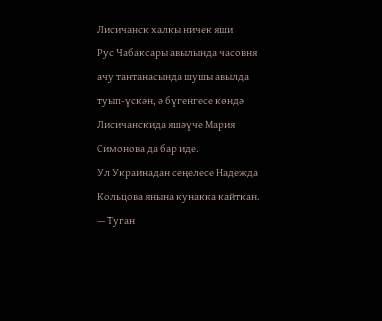Лисичанск халкы ничек яши
Рус Чабаксары авылында часовня ачу тантанасында шушы авылда туып-үскән, ә бүгенгесе көндә Лисичанскида яшәүче Мария Симонова да бар иде.
Ул Украинадан сеңелесе Надежда Кольцова янына кунакка кайткан.
— Туган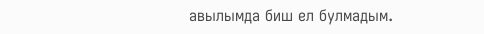авылымда биш ел булмадым.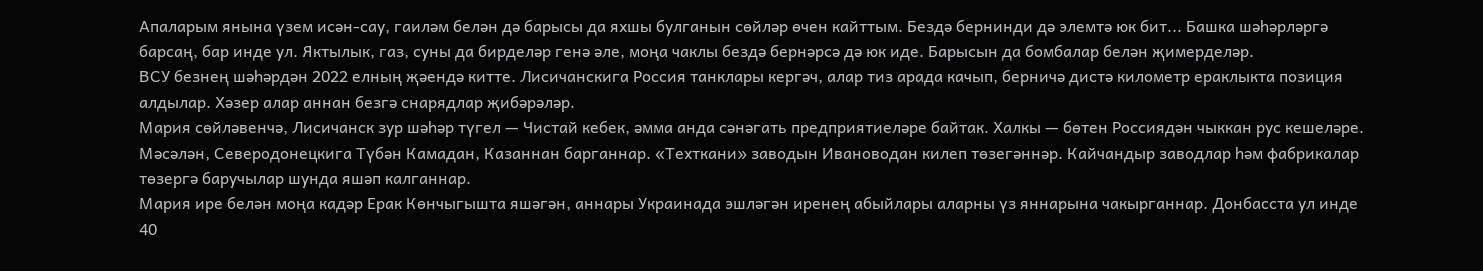Апаларым янына үзем исән-сау, гаиләм белән дә барысы да яхшы булганын сөйләр өчен кайттым. Бездә бернинди дә элемтә юк бит... Башка шәһәрләргә барсаң, бар инде ул. Яктылык, газ, суны да бирделәр генә әле, моңа чаклы бездә бернәрсә дә юк иде. Барысын да бомбалар белән җимерделәр.
ВСУ безнең шәһәрдән 2022 елның җәендә китте. Лисичанскига Россия танклары кергәч, алар тиз арада качып, берничә дистә километр ераклыкта позиция алдылар. Хәзер алар аннан безгә снарядлар җибәрәләр.
Мария сөйләвенчә, Лисичанск зур шәһәр түгел — Чистай кебек, әмма анда сәнәгать предприятиеләре байтак. Халкы — бөтен Россиядән чыккан рус кешеләре. Мәсәлән, Северодонецкига Түбән Камадан, Казаннан барганнар. «Техткани» заводын Ивановодан килеп төзегәннәр. Кайчандыр заводлар һәм фабрикалар төзергә баручылар шунда яшәп калганнар.
Мария ире белән моңа кадәр Ерак Көнчыгышта яшәгән, аннары Украинада эшләгән иренең абыйлары аларны үз яннарына чакырганнар. Донбасста ул инде 40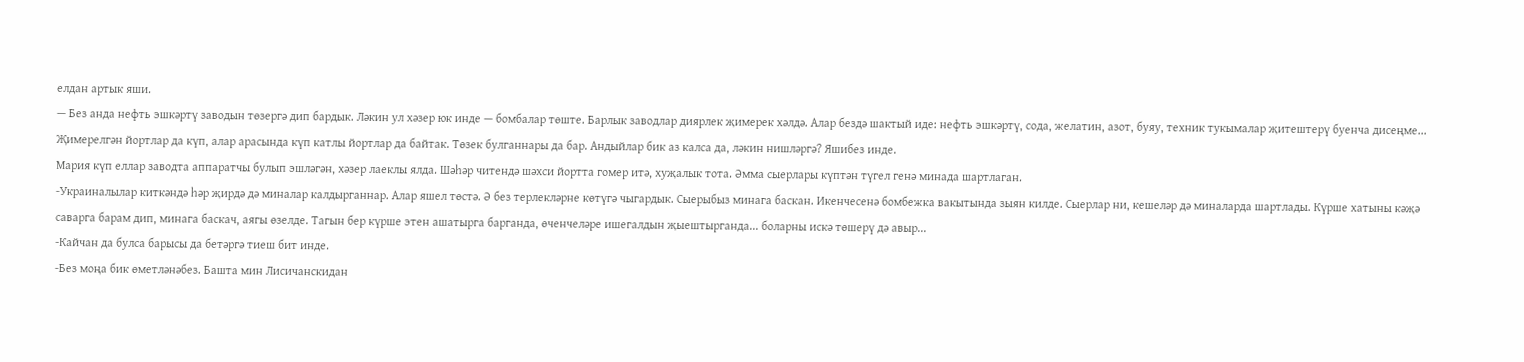елдан артык яши.
— Без анда нефть эшкәртү заводын төзергә дип бардык. Ләкин ул хәзер юк инде — бомбалар төште. Барлык заводлар диярлек җимерек хәлдә. Алар бездә шактый иде: нефть эшкәртү, сода, желатин, азот, буяу, техник тукымалар җитештерү буенча дисеңме... Җимерелгән йортлар да күп, алар арасында күп катлы йортлар да байтак. Төзек булганнары да бар. Андыйлар бик аз калса да, ләкин нишләргә? Яшибез инде.
Мария күп еллар заводта аппаратчы булып эшләгән, хәзер лаеклы ялда. Шәһәр читендә шәхси йортта гомер итә, хуҗалык тота. Әмма сыерлары күптән түгел генә минада шартлаган.
-Украиналылар киткәндә һәр җирдә дә миналар калдырганнар. Алар яшел төстә. Ә без терлекләрне көтүгә чыгардык. Сыерыбыз минага баскан. Икенчесенә бомбежка вакытында зыян килде. Сыерлар ни, кешеләр дә миналарда шартлады. Күрше хатыны кәҗә саварга барам дип, минага баскач, аягы өзелде. Тагын бер күрше этен ашатырга барганда, өченчеләре ишегалдын җыештырганда... боларны искә төшерү дә авыр...
-Кайчан да булса барысы да бетәргә тиеш бит инде.
-Без моңа бик өметләнәбез. Башта мин Лисичанскидан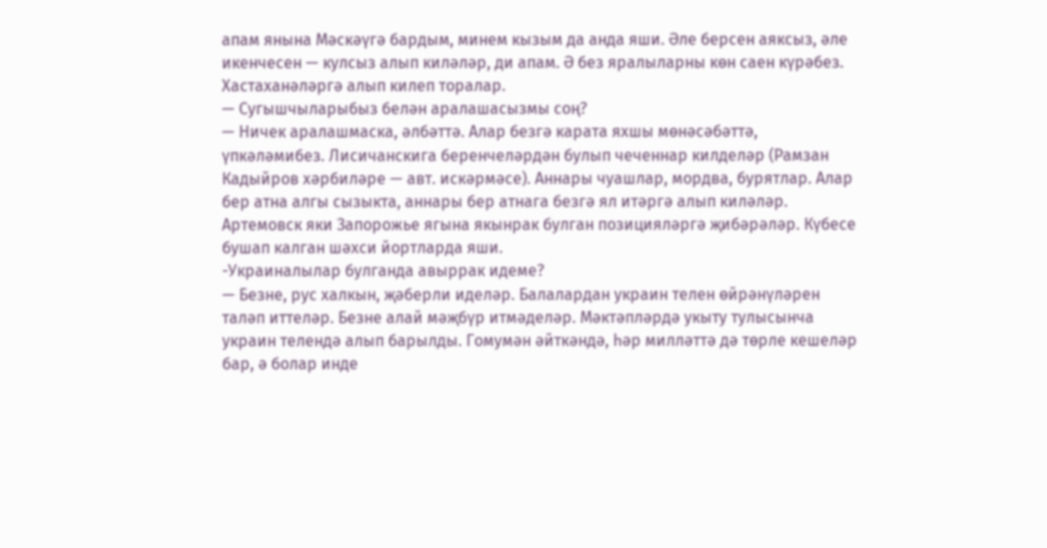апам янына Мәскәүгә бардым, минем кызым да анда яши. Әле берсен аяксыз, әле икенчесен — кулсыз алып киләләр, ди апам. Ә без яралыларны көн саен күрәбез. Хастаханәләргә алып килеп торалар.
— Сугышчыларыбыз белән аралашасызмы соң?
— Ничек аралашмаска, әлбәттә. Алар безгә карата яхшы мөнәсәбәттә, үпкәләмибез. Лисичанскига беренчеләрдән булып чеченнар килделәр (Рамзан Кадыйров хәрбиләре — авт. искәрмәсе). Аннары чуашлар, мордва, бурятлар. Алар бер атна алгы сызыкта, аннары бер атнага безгә ял итәргә алып киләләр. Артемовск яки Запорожье ягына якынрак булган позицияләргә җибәрәләр. Күбесе бушап калган шәхси йортларда яши.
-Украиналылар булганда авыррак идеме?
— Безне, рус халкын, җәберли иделәр. Балалардан украин телен өйрәнүләрен таләп иттеләр. Безне алай мәҗбүр итмәделәр. Мәктәпләрдә укыту тулысынча украин телендә алып барылды. Гомумән әйткәндә, һәр милләттә дә төрле кешеләр бар, ә болар инде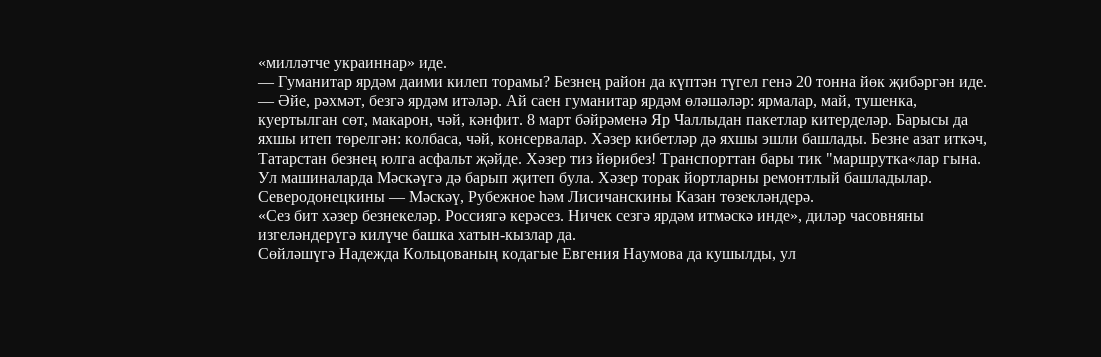«милләтче украиннар» иде.
— Гуманитар ярдәм даими килеп торамы? Безнең район да күптән түгел генә 20 тонна йөк җибәргән иде.
— Әйе, рәхмәт, безгә ярдәм итәләр. Ай саен гуманитар ярдәм өләшәләр: ярмалар, май, тушенка, куертылган сөт, макарон, чәй, кәнфит. 8 март бәйрәменә Яр Чаллыдан пакетлар китерделәр. Барысы да яхшы итеп төрелгән: колбаса, чәй, консервалар. Хәзер кибетләр дә яхшы эшли башлады. Безне азат иткәч, Татарстан безнең юлга асфальт җәйде. Хәзер тиз йөрибез! Транспорттан бары тик "маршрутка«лар гына. Ул машиналарда Мәскәүгә дә барып җитеп була. Хәзер торак йортларны ремонтлый башладылар. Северодонецкины — Мәскәү, Рубежное һәм Лисичанскины Казан төзекләндерә.
«Сез бит хәзер безнекеләр. Россиягә керәсез. Ничек сезгә ярдәм итмәскә инде», диләр часовняны изгеләндерүгә килүче башка хатын-кызлар да.
Сөйләшүгә Надежда Кольцованың кодагые Евгения Наумова да кушылды, ул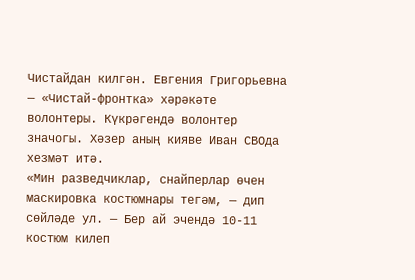Чистайдан килгән. Евгения Григорьевна — «Чистай-фронтка» хәрәкәте волонтеры. Күкрәгендә волонтер значогы. Хәзер аның кияве Иван СВОда хезмәт итә.
«Мин разведчиклар, снайперлар өчен маскировка костюмнары тегәм, — дип сөйләде ул. — Бер ай эчендә 10-11 костюм килеп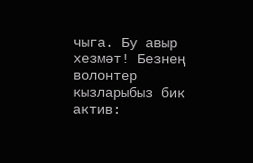чыга. Бу авыр хезмәт! Безнең волонтер кызларыбыз бик актив: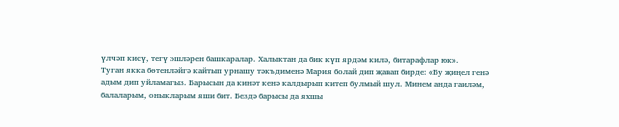үлчәп кисү, тегү эшләрен башкаралар. Халыктан да бик күп ярдәм килә, битарафлар юк».
Туган якка бөтенләйгә кайтып урнашу тәкъдименә Мария болай дип җавап бирде: «Бу җиңел генә адым дип уйламагыз. Барысын да кинәт кенә калдырып китеп булмый шул. Минем анда гаиләм, балаларым, оныкларым яши бит. Бездә барысы да яхшы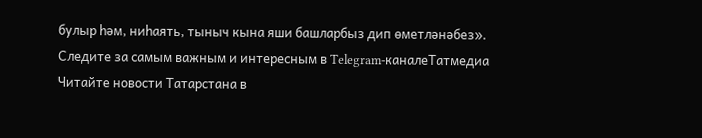булыр һәм, ниһаять, тыныч кына яши башларбыз дип өметләнәбез».
Следите за самым важным и интересным в Telegram-каналеТатмедиа
Читайте новости Татарстана в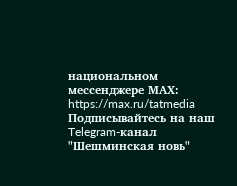национальном мессенджере MАХ: https://max.ru/tatmedia
Подписывайтесь на наш Telegram-канал "Шешминская новь"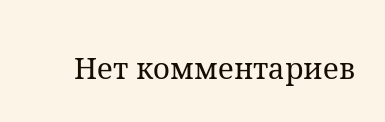Нет комментариев